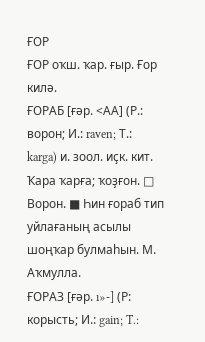ҒОР
ҒОР оҡш. ҡар. ғыр. Ғор килә.
ҒОРАБ [ғәр. <АА] (Р.: ворон; И.: raven; Т.: karga) и. зоол. иҫк. кит.
Ҡара ҡарға; ҡоҙғон. □ Ворон. ■ Һин ғораб тип уйлағаның асылы шоңҡар булмаһын. М. Аҡмулла.
ҒОРАЗ [ғәр. ı»-] (Р: корысть; И.: gain; T.: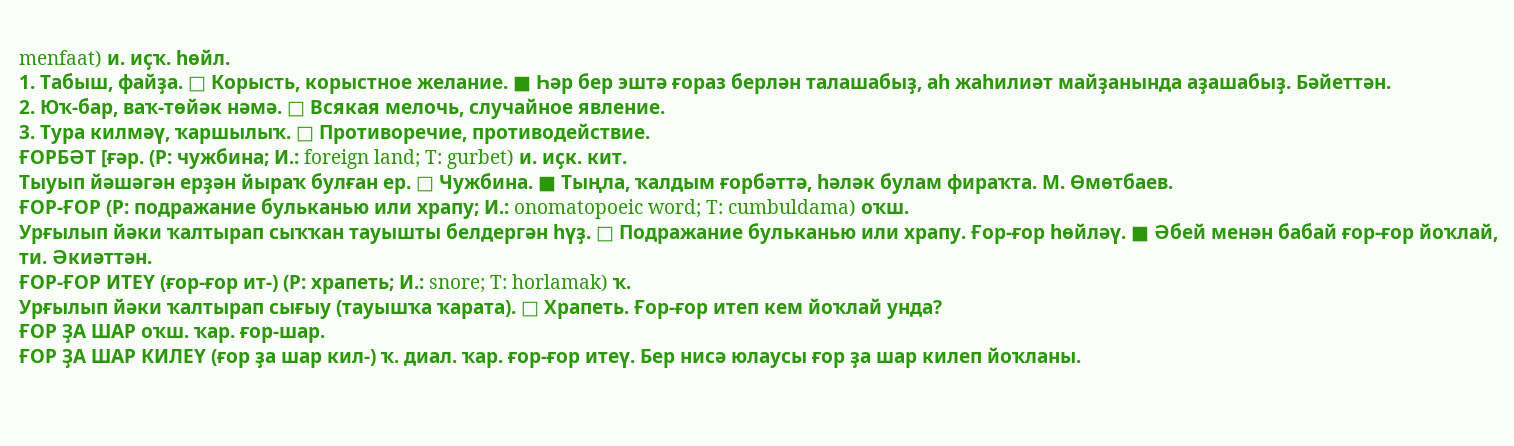menfaat) и. иҫҡ. һөйл.
1. Табыш, файҙа. □ Корысть, корыстное желание. ■ Һәр бер эштә ғораз берлән талашабыҙ, аһ жаһилиәт майҙанында аҙашабыҙ. Бәйеттән.
2. Юҡ-бар, ваҡ-төйәк нәмә. □ Всякая мелочь, случайное явление.
3. Тура килмәү, ҡаршылыҡ. □ Противоречие, противодействие.
ҒОРБӘТ [ғәр. (Р: чужбина; И.: foreign land; T: gurbet) и. иҫк. кит.
Тыуып йәшәгән ерҙән йыраҡ булған ер. □ Чужбина. ■ Тыңла, ҡалдым ғорбәттә, һәләк булам фираҡта. М. Өмөтбаев.
ҒОР-ҒОР (Р: подражание бульканью или храпу; И.: onomatopoeic word; T: cumbuldama) оҡш.
Урғылып йәки ҡалтырап сыҡҡан тауышты белдергән һүҙ. □ Подражание бульканью или храпу. Ғор-ғор һөйләү. ■ Әбей менән бабай ғор-ғор йоҡлай, ти. Әкиәттән.
ҒОР-ҒОР ИТЕҮ (ғор-ғор ит-) (Р: храпеть; И.: snore; T: horlamak) ҡ.
Урғылып йәки ҡалтырап сығыу (тауышҡа ҡарата). □ Храпеть. Ғор-ғор итеп кем йоҡлай унда?
ҒОР ҘА ШАР оҡш. ҡар. ғор-шар.
ҒОР ҘА ШАР КИЛЕҮ (ғор ҙа шар кил-) ҡ. диал. ҡар. ғор-ғор итеү. Бер нисә юлаусы ғор ҙа шар килеп йоҡланы.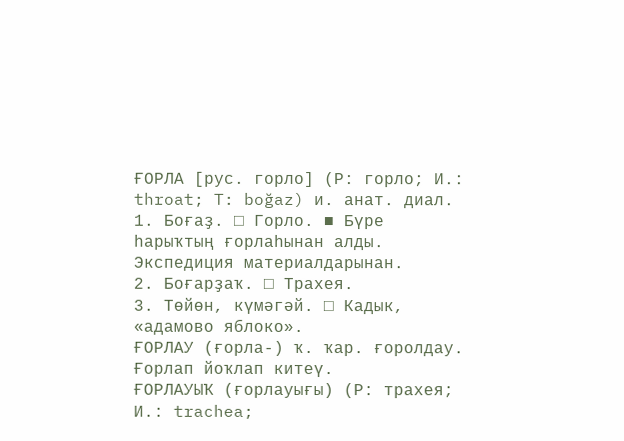ҒОРЛА [рус. горло] (Р: горло; И.: throat; T: boğaz) и. анат. диал.
1. Боғаҙ. □ Горло. ■ Бүре һарыҡтың ғорлаһынан алды. Экспедиция материалдарынан.
2. Боғарҙаҡ. □ Трахея.
3. Төйөн, күмәгәй. □ Кадык, «адамово яблоко».
ҒОРЛАУ (ғорла-) ҡ. ҡар. ғоролдау. Ғорлап йоҡлап китеү.
ҒОРЛАУЫҠ (ғорлауығы) (Р: трахея;
И.: trachea;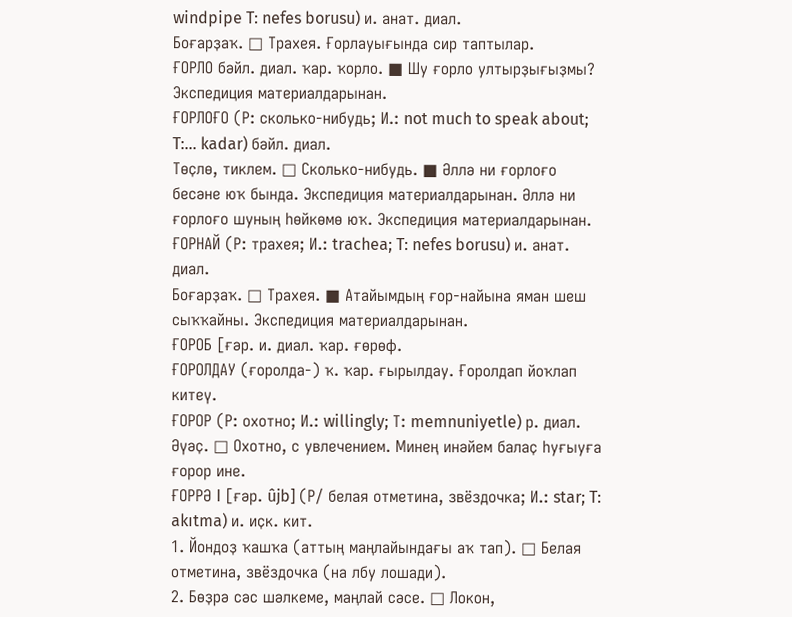windpipe T: nefes borusu) и. анат. диал.
Боғарҙаҡ. □ Трахея. Ғорлауығында сир таптылар.
ҒОРЛО бәйл. диал. ҡар. ҡорло. ■ Шу ғорло ултырҙығыҙмы? Экспедиция материалдарынан.
ҒОРЛОҒО (Р: сколько-нибудь; И.: not much to speak about; T:... kadar) бәйл. диал.
Төҫлө, тиклем. □ Сколько-нибудь. ■ Әллә ни ғорлоғо бесәне юҡ бында. Экспедиция материалдарынан. Әллә ни ғорлоғо шуның һөйкөмө юҡ. Экспедиция материалдарынан.
ҒОРНАЙ (Р: трахея; И.: trachea; T: nefes borusu) и. анат. диал.
Боғарҙаҡ. □ Трахея. ■ Атайымдың ғор-найына яман шеш сыҡҡайны. Экспедиция материалдарынан.
ҒОРОБ [ғәр. и. диал. ҡар. ғөрөф.
ҒОРОЛДАУ (ғоролда-) ҡ. ҡар. ғырылдау. Ғоролдап йоҡлап китеү.
ҒОРОР (Р: охотно; И.: willingly; Т: memnuniyetle) р. диал.
Әүәҫ. □ Охотно, с увлечением. Минең инәйем балаҫ һуғыуға ғорор ине.
ҒОРРӘ I [ғәр. ûjb] (Р/ белая отметина, звёздочка; И.: star; T: akıtma) и. иҫк. кит.
1. Йондоҙ ҡашҡа (аттың маңлайындағы аҡ тап). □ Белая отметина, звёздочка (на лбу лошади).
2. Бөҙрә сәс шәлкеме, маңлай сәсе. □ Локон,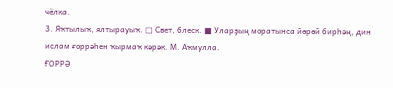чёлка.
3. Яҡтылыҡ, ялтырауыҡ. □ Свет, блеск. ■ Уларҙың моратынса йөрөй бирһәң, дин ислам ғоррәһен ҡырмаҡ кәрәк. М. Аҡмулла.
ҒОРРӘ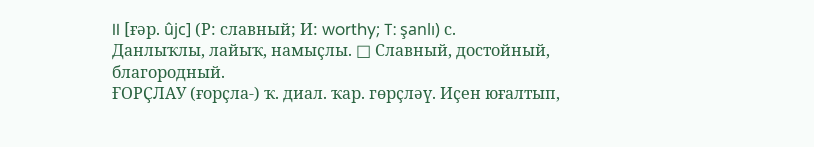II [ғәр. ûjc] (Р: славный; И: worthy; T: şanlı) с.
Данлыҡлы, лайыҡ, намыҫлы. □ Славный, достойный, благородный.
ҒОРҪЛАУ (ғорҫла-) ҡ. диал. ҡар. гөрҫләү. Иҫен юғалтып,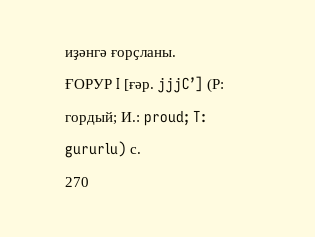иҙәнгә ғорҫланы.
ҒОРУР I [ғәр. jjjC’] (Р: гордый; И.: proud; T: gururlu) с.
270